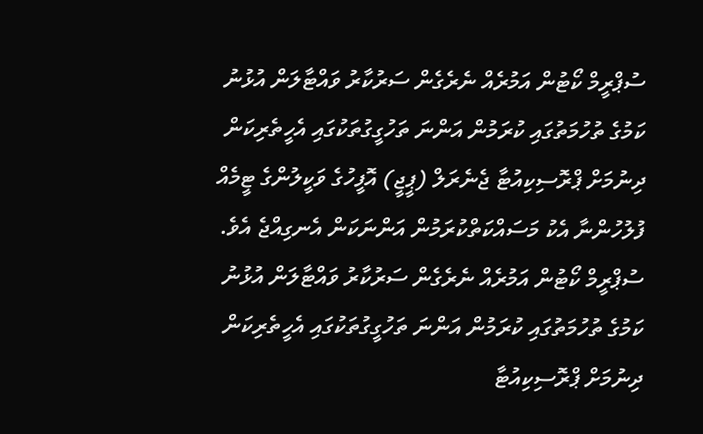ސުޕްރީމް ކޯޓުން އަމުރެއް ނެރެގެން ސަރުކާރު ވައްޓާލަން އުޅުނު ކަމުގެ ތުހުމަތުގައި ކުރަމުން އަންނަ ތަހުގީގުތަކުގައި އެހީތެރިކަން ދިނުމަށް ޕްރޮސިކިއުޓާ ޖެނެރަލް (ޕީޖީ) އޮފީހުގެ ވަކީލުންގެ ޓީމެއް ފުލުހުންނާ އެކު މަސައްކަތްކުރަމުން އަންނަކަން އެނގިއްޖެ އެވެ.
ސުޕްރީމް ކޯޓުން އަމުރެއް ނެރެގެން ސަރުކާރު ވައްޓާލަން އުޅުނު ކަމުގެ ތުހުމަތުގައި ކުރަމުން އަންނަ ތަހުގީގުތަކުގައި އެހީތެރިކަން ދިނުމަށް ޕްރޮސިކިއުޓާ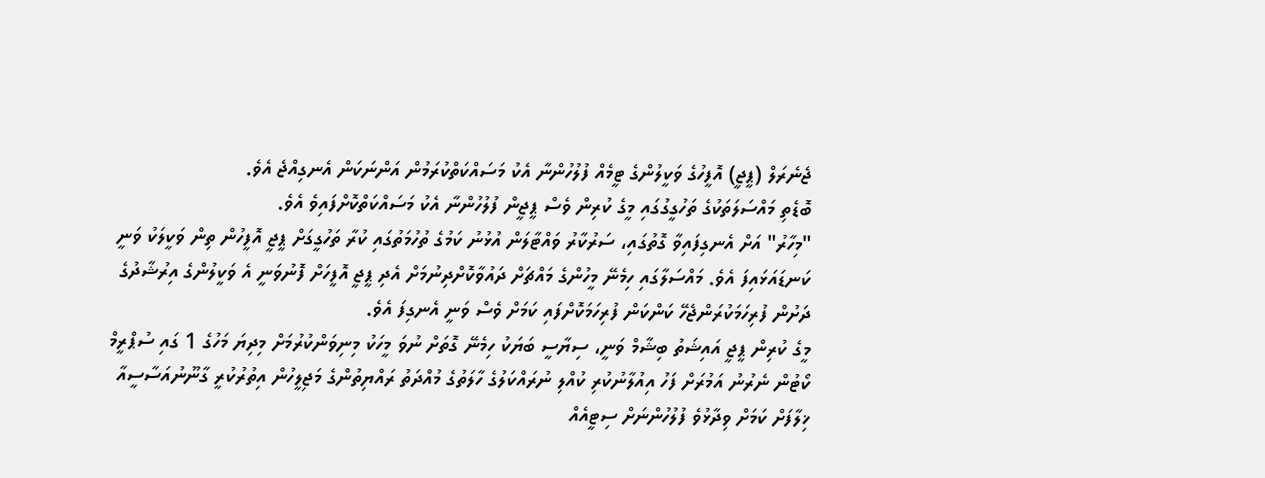ޖެނެރަލް (ޕީޖީ) އޮފީހުގެ ވަކީލުންގެ ޓީމެއް ފުލުހުންނާ އެކު މަސައްކަތްކުރަމުން އަންނަކަން އެނގިއްޖެ އެވެ.
ބޮޑެތި މައްސަލަތަކުގެ ތަހުގީގުގައި މީގެ ކުރިން ވެސް ޕީޖީން ފުލުހުންނާ އެކު މަސައްކަތްކޮށްފައިވެ އެވެ.
"މިހާރު" އަށް އެނގިފައިވާ ގޮތުގައި، ސަރުކާރު ވައްޓާލަން އުޅުނު ކަމުގެ ތުހުމަތުގައި ކުރާ ތަހުގީގަށް ޕީޖީ އޮފީހުން ތިން ވަކީލަކު ވަނީ ކަނޑައަޅައިފަ އެވެ. މައްސަލާގައި ހިމެނޭ މީހުންގެ މައްޗަށް ދައުވާކޮށްދިނުމަށް އެދި ޕީޖީ އޮފީހަށް ފޮނުވަނީ އެ ވަކީލުންގެ އިރުޝާދުގެ ދަށުން ފުރިހަމަކުރަންޖެހޭ ކަންކަން ފުރިހަމަކޮށްފައި ކަމަށް ވެސް ވަނީ އެނގިފަ އެވެ.
މީގެ ކުރިން ޕީޖީ އައިޝަތު ބިޝާމް ވަނީ، ސިޔާސީ ބަޔަކު ހިމެނޭ ގޮތަށް ނުވަ މީހަކު މިނިވަންކުރުމަށް މިދިޔަ މަހުގެ 1 ގައި ސުޕްރީމް ކޯޓުން ނެރުނު އަމުރަށް ފަހު އިއުލާނުކުރި ކުއްލި ނުރައްކަލުގެ ހާލަތުގެ މުއްދަތު ރައްޔިތުންގެ މަޖިލީހުން އިތުރުކުރީ ގާނޫނުއަސާސީއާ ޚިލާފަށް ކަމަށް ވިދާޅުވެ ފުލުހުންނަށް ސިޓީއެއް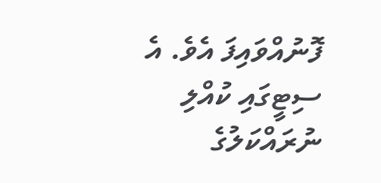ފޮނުއްވައިފަ އެވެ. އެ ސިޓީގައި ކުއްލި ނުރައްކަލުގެ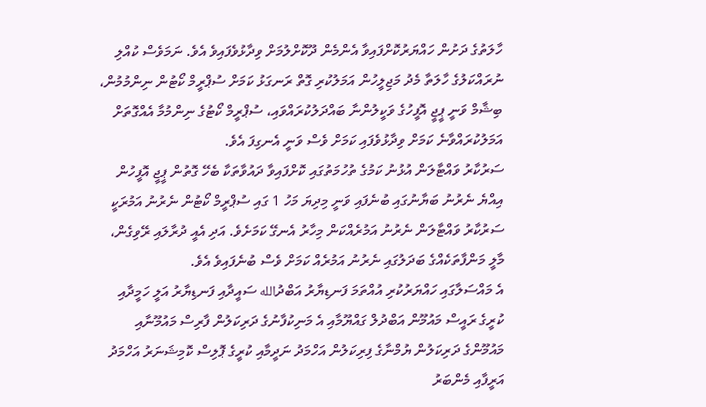ހާލަތުގެ ދަށުން ހައްޔަރުކޮށްފައިވާ އެންމެން ދޫކޮށްލުމަށް ވިދާޅުވެފައިވެ އެވެ. ނަމަވެސް ކުއްލި ނުރައްކަލުގެ ހާލަތާ މެދު މަޖިލީހުން އަމަލުކުރި ގޮތް ރަނގަޅު ކަމަށް ސުޕްރީމް ކޯޓުން ނިންމުމުން، ބިޝާމް ވަނީ ޕީޖީ އޮފީހުގެ ވަކީލުންނާ ބައްދަލުކުރައްވައި، ސުޕްރީމް ކޯޓުގެ ނިންމުމާ އެއްގޮތަށް އަމަލުކުރައްވާނެ ކަމަށް ވިދާޅުވެފައި ކަމަށް ވެސް ވަނީ އެނގިފަ އެވެ.
ސަރުކާރު ވައްޓާލަން އުޅުނު ކަމުގެ ތުހުމަތުގައި ކޮށްފައިވާ ދައުވާތަކާ ބެހޭ ގޮތުން ޕީޖީ އޮފީހުން އިއްޔެ ނެރުނު ބަޔާނުގައި ބުނެފައި ވަނީ މިދިޔަ މަހު 1 ގައި ސުޕްރީމް ކޯޓުން ނެރުނު އަމުރަކީ ސަރުކާރު ވައްޓާލަން ނެރުނު އަމުރެއްކަން މިހާރު އެނގޭ ކަމަށެވެ. އަދި އެއީ ދުރާލައި ރޭވިގެން، މާލީ މަންފާތަކެއްގެ ބަދަލުގައި ނެރުނު އަމުރެއް ކަމަށް ވެސް ބުނެފައިވެ އެވެ.
އެ މައްސަލާގައި ހައްޔަރުކުރި އުއްތަމަ ފަނޑިޔާރު އަބްދުالله ސައީދާއި ފަނޑިޔާރު އަލީ ހަމީދާއި ކުރީގެ ރައީސް މައުމޫން އަބްދުލް ގައްޔޫމާއި އެ މަނިކުފާނުގެ ދަރިކަލުން ފާރިސް މައުމޫނާއި މައުމޫންގެ ދަރިކަލުން ޔުމްނާގެ ފިރިކަލުން އަހްމަދު ނަދީމާއި ކުރީގެ ޕޮލިސް ކޮމިޝަނަރު އަހްމަދު އަރީފާއި މެންބަރު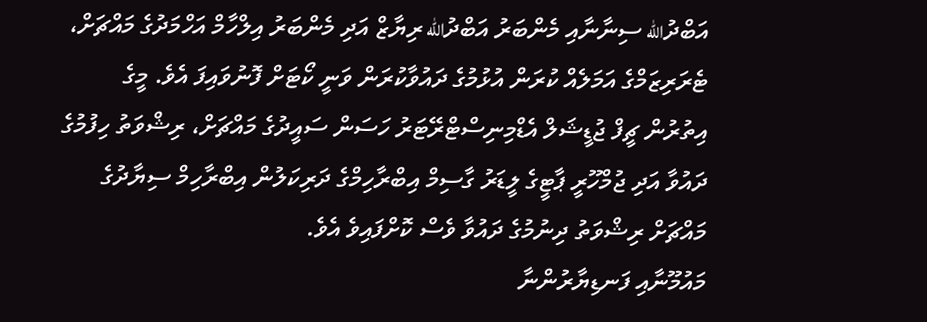އަބްދުالله ސިނާނާއި މެންބަރު އަބްދުالله ރިޔާޒް އަދި މެންބަރު އިލްހާމް އަހްމަދުގެ މައްޗަށް، ޓެރަރިޒަމްގެ އަމަލެއް ކުރަން އުޅުމުގެ ދައުވާކުރަން ވަނީ ކޯޓަށް ފޮނުވައިފަ އެވެ. މީގެ އިތުރުން ޗީފް ޖުޑީޝަލް އެޑްމިނިސްޓްރޭޓަރު ހަސަން ސައީދުގެ މައްޗަށް، ރިޝްވަތު ހިފުމުގެ ދައުވާ އަދި ޖުމްހޫރީ ޕާޓީގެ ލީޑަރު ގާސިމް އިބްރާހިމްގެ ދަރިކަލުން އިބްރާހިމް ސިޔާދުގެ މައްޗަށް ރިޝްވަތު ދިނުމުގެ ދައުވާ ވެސް ކޮށްފައިވެ އެވެ.
މައުމޫނާއި ފަނޑިޔާރުންނާ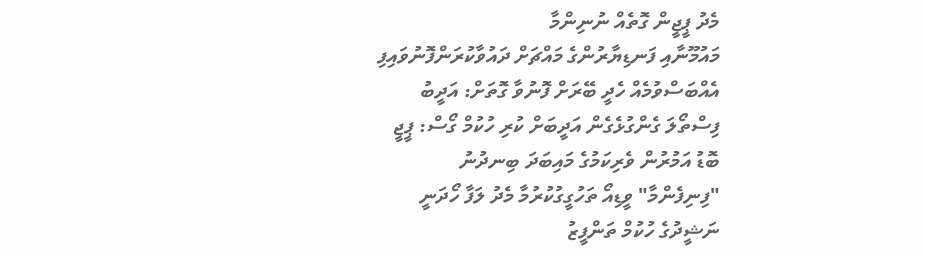މެދު ޕީޖީން ގޮތެއް ނުނިންމާ
މައުމޫނާއި ފަނޑިޔާރުންގެ މައްޗަށް ދައުވާކުރަންފޮނުވައިފި
އެއްބަސްވުމެއް ހެދީ ބޭރަށް ފޮނުވާ ގޮތަށް: އަދީބު
ފިސްތޯލަ ގެންގުޅެގެން އަދީބަށް ކުރި ހުކުމް ގޯސް: ޕީޖީ
ބޮޑު އަމުރުން ވެރިކަމުގެ މައިބަދަ ބިނދުނު
"ފިނިފެންމާ" ވީޑިއޯ ތަހުގީގުކުރުމާ މެދު ލަފާ ހޯދަނީ
ނަޝީދުގެ ހުކުމް ތަންފީޒު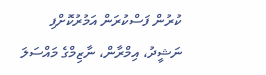ކުރުން ފަސްކުރަން އަމުރުކޮށްފި
ނަޝީދު، އިމްރާން، ނާޒިމްގެ މައްސަލަ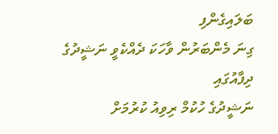ބަލައިގެންފި
ގިނަ މެންބަރުން ވާހަކަ ދެއްކެވީ ނަޝީދުގެ ދިފާއުގައި
ނަޝީދުގެ ހުކުމް ރިވިއު ކުރުމަށް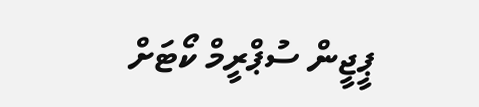ޕީޖީން ސުޕްރީމް ކޯޓަށް